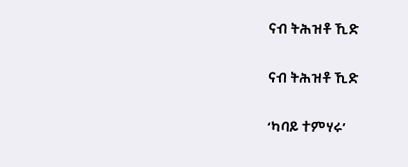ናብ ትሕዝቶ ኺድ

ናብ ትሕዝቶ ኺድ

‘ካባይ ተምሃሩ’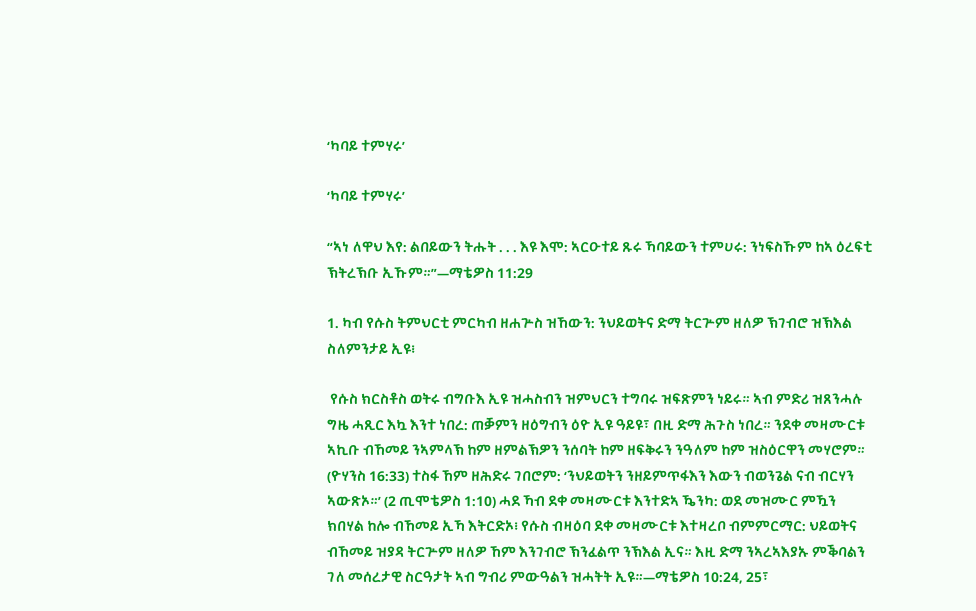‘ካባይ ተምሃሩ’

‘ካባይ ተምሃሩ’

“ኣነ ለዋህ እየ: ልበይውን ትሑት . . . እዩ እሞ: ኣርዑተይ ጹሩ ኻባይውን ተምሀሩ: ንነፍስኹም ከኣ ዕረፍቲ ኽትረኽቡ ኢኹም።”—ማቴዎስ 11:29

1. ካብ የሱስ ትምህርቲ ምርካብ ዘሐጕስ ዝኸውን: ንህይወትና ድማ ትርጕም ዘለዎ ኽገብሮ ዝኽእል ስለምንታይ ኢዩ፧

 የሱስ ክርስቶስ ወትሩ ብግቡእ ኢዩ ዝሓስብን ዝምህርን ተግባሩ ዝፍጽምን ነይሩ። ኣብ ምድሪ ዝጸንሓሉ ግዜ ሓጺር እኳ እንተ ነበረ: ጠቓምን ዘዕግብን ዕዮ ኢዩ ዓይዩ፣ በዚ ድማ ሕጉስ ነበረ። ንደቀ መዛሙርቱ ኣኪቡ ብኸመይ ንኣምላኽ ከም ዘምልኽዎን ንሰባት ከም ዘፍቅሩን ንዓለም ከም ዝስዕርዋን መሃሮም። (ዮሃንስ 16:33) ተስፋ ኸም ዘሕድሩ ገበሮም: ‘ንህይወትን ንዘይምጥፋእን እውን ብወንጌል ናብ ብርሃን ኣውጽኦ።’ (2 ጢሞቴዎስ 1:10) ሓደ ኻብ ደቀ መዛሙርቱ እንተድኣ ዄንካ: ወደ መዝሙር ምዃን ክበሃል ከሎ ብኸመይ ኢኻ እትርድኦ፧ የሱስ ብዛዕባ ደቀ መዛሙርቱ እተዛረቦ ብምምርማር: ህይወትና ብኸመይ ዝያዳ ትርጕም ዘለዎ ኸም እንገብሮ ኽንፈልጥ ንኽእል ኢና። እዚ ድማ ንኣረኣእያኡ ምቕባልን ገለ መሰረታዊ ስርዓታት ኣብ ግብሪ ምውዓልን ዝሓትት ኢዩ።—ማቴዎስ 10:24, 25፣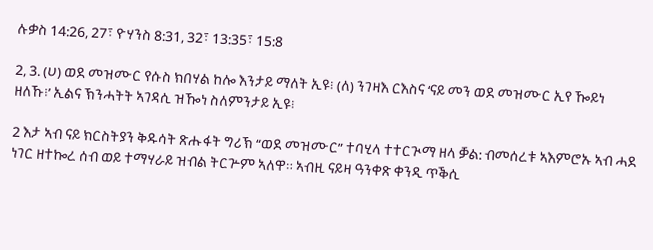ሉቃስ 14:26, 27፣ ዮሃንስ 8:31, 32፣ 13:35፣ 15:8

2, 3. (ሀ) ወደ መዝሙር የሱስ ክበሃል ከሎ እንታይ ማለት ኢዩ፧ (ለ) ንገዛእ ርእስና ‘ናይ መን ወደ መዝሙር ኢየ ዀይነ ዘለኹ፧’ ኢልና ኽንሓትት ኣገዳሲ ዝዀነ ስለምንታይ ኢዩ፧

2 እታ ኣብ ናይ ክርስትያን ቅዱሳት ጽሑፋት ግሪኽ “ወደ መዝሙር” ተባሂላ ተተርጒማ ዘላ ቓል: ብመሰረቱ ኣእምሮኡ ኣብ ሓደ ነገር ዘተኰረ ሰብ ወይ ተማሃራይ ዝብል ትርጕም ኣለዋ። ኣብዚ ናይዛ ዓንቀጽ ቀንዲ ጥቕሲ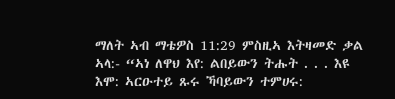ማለት ኣብ ማቴዎስ 11:29 ምስዚኣ እትዛመድ ቃል ኣላ:- “ኣነ ለዋህ እየ: ልበይውን ትሑት . . . እዩ እሞ: ኣርዑተይ ጹሩ ኻባይውን ተምሀሩ: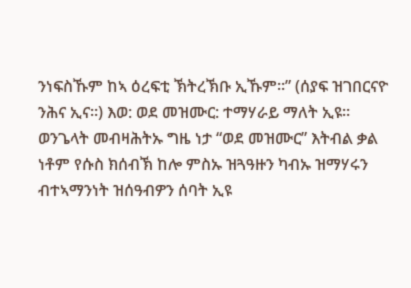ንነፍስኹም ከኣ ዕረፍቲ ኽትረኽቡ ኢኹም።” (ሰያፍ ዝገበርናዮ ንሕና ኢና።) እወ: ወደ መዝሙር: ተማሃራይ ማለት ኢዩ። ወንጌላት መብዛሕትኡ ግዜ ነታ “ወደ መዝሙር” እትብል ቃል ነቶም የሱስ ክሰብኽ ከሎ ምስኡ ዝጓዓዙን ካብኡ ዝማሃሩን ብተኣማንነት ዝሰዓብዎን ሰባት ኢዩ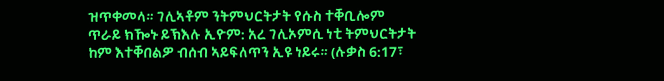ዝጥቀመላ። ገሊኣቶም ንትምህርትታት የሱስ ተቐቢሎም ጥራይ ክዀኑ ይኽእሉ ኢዮም: አረ ገሊኦምሲ ነቲ ትምህርትታት ከም እተቐበልዎ ብሰብ ኣይፍለጥን ኢዩ ነይሩ። (ሉቃስ 6:17፣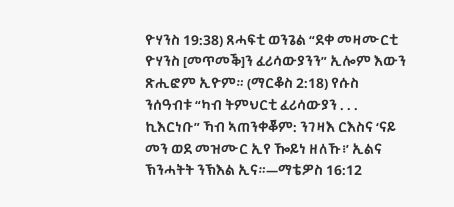ዮሃንስ 19:38) ጸሓፍቲ ወንጌል “ደቀ መዛሙርቲ ዮሃንስ [መጥመቕ]ን ፈሪሳውያንን” ኢሎም እውን ጽሒፎም ኢዮም። (ማርቆስ 2:18) የሱስ ንሰዓብቱ “ካብ ትምህርቲ ፈሪሳውያን . . . ኪእርነቡ” ኻብ ኣጠንቀቖም: ንገዛእ ርእስና ‘ናይ መን ወደ መዝሙር ኢየ ዀይነ ዘለኹ፧’ ኢልና ኽንሓትት ንኽእል ኢና።—ማቴዎስ 16:12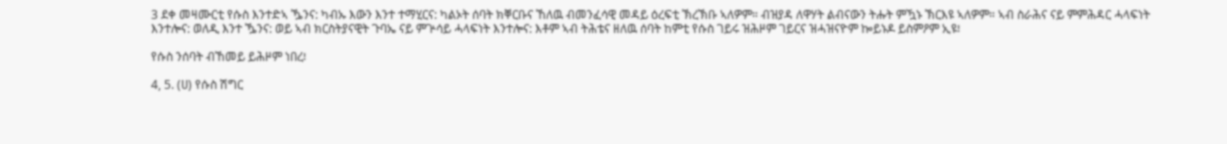3 ደቀ መዛሙርቲ የሱስ እንተድኣ ዄንና: ካብኡ እውን እንተ ተማሂርና: ካልኦት ሰባት ክቐርቡና ኸለዉ ብመንፈሳዊ መዳይ ዕረፍቲ ኽረኽቡ ኣለዎም። ብዝያዳ ለዋሃት ልብናውን ትሑት ምዃኑ ኽርእዩ ኣለዎም። ኣብ ስራሕና ናይ ምምሕዳር ሓላፍነት እንተሎና: ወለዲ እንተ ዄንና: ወይ ኣብ ክርስትያናዊት ጉባኤ ናይ ምጕሳይ ሓላፍነት እንተሎና: እቶም ኣብ ትሕቴና ዘለዉ ሰባት ከምቲ የሱስ ገይሩ ዝሕዞም ገይርና ዝሓዝናዮም ኰይኑዶ ይስምዖም ኢዩ፧

የሱስ ንሰባት ብኸመይ ይሕዞም ነበረ፧

4, 5. (ሀ) የሱስ ሽግር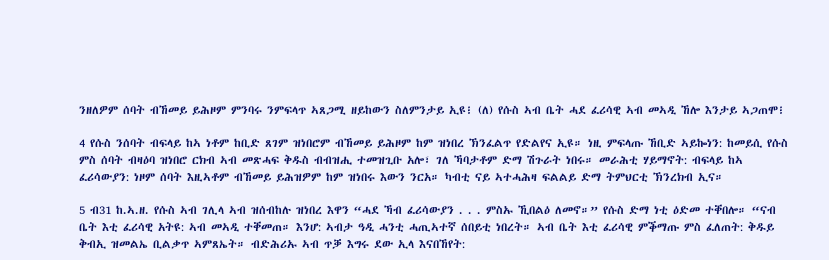ንዘለዎም ሰባት ብኸመይ ይሕዞም ምንባሩ ንምፍላጥ ኣጸጋሚ ዘይከውን ስለምንታይ ኢዩ፧ (ለ) የሱስ ኣብ ቤት ሓደ ፈሪሳዊ ኣብ መኣዲ ኸሎ እንታይ ኣጋጠሞ፧

4 የሱስ ንሰባት ብፍላይ ከኣ ነቶም ከቢድ ጸገም ዝነበሮም ብኸመይ ይሕዞም ከም ዝነበረ ኽንፈልጥ የድልየና ኢዩ። ነዚ ምፍላጡ ኸቢድ ኣይኰነን: ከመይሲ የሱስ ምስ ሰባት ብዛዕባ ዝነበሮ ርክብ ኣብ መጽሓፍ ቅዱስ ብብዝሒ ተመዝጊቡ አሎ፣ ገለ ኻባታቶም ድማ ሽጉራት ነበሩ። መራሕቲ ሃይማኖት: ብፍላይ ከኣ ፈሪሳውያን: ነዞም ሰባት እዚኣቶም ብኸመይ ይሕዝዎም ከም ዝነበሩ እውን ንርአ። ካብቲ ናይ ኣተሓሕዛ ፍልልይ ድማ ትምህርቲ ኽንረክብ ኢና።

5 ብ31 ከ.ኣ.ዘ. የሱስ ኣብ ገሊላ ኣብ ዝሰብከሉ ዝነበረ እዋን “ሓደ ኻብ ፈሪሳውያን . . . ምስኡ ኺበልዕ ለመኖ።” የሱስ ድማ ነቲ ዕድመ ተቐበሎ። “ናብ ቤት እቲ ፈሪሳዊ አትዩ: ኣብ መኣዲ ተቐመጠ። እንሆ: ኣብታ ዓዲ ሓንቲ ሓጢኣተኛ ሰበይቲ ነበረት። ኣብ ቤት እቲ ፈሪሳዊ ምቕማጡ ምስ ፈለጠት: ቅዱይ ቅብኢ ዝመልኤ ቢልቃጥ ኣምጸኤት። ብድሕሪኡ ኣብ ጥቓ እግሩ ደው ኢላ እናበኸየት: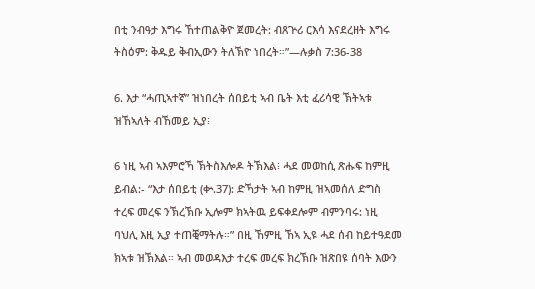በቲ ንብዓታ እግሩ ኸተጠልቅዮ ጀመረት: ብጸጕሪ ርእሳ እናደረዘት እግሩ ትስዕም: ቅዱይ ቅብኢውን ትለኽዮ ነበረት።”—ሉቃስ 7:36-38

6. እታ “ሓጢኣተኛ” ዝነበረት ሰበይቲ ኣብ ቤት እቲ ፈሪሳዊ ኽትኣቱ ዝኸኣለት ብኸመይ ኢያ፧

6 ነዚ ኣብ ኣእምሮኻ ኽትስእሎዶ ትኽእል፧ ሓደ መወከሲ ጽሑፍ ከምዚ ይብል:- “እታ ሰበይቲ (ቍ.37): ድኻታት ኣብ ከምዚ ዝኣመሰለ ድግስ ተረፍ መረፍ ንኽረኽቡ ኢሎም ክኣትዉ ይፍቀደሎም ብምንባሩ: ነዚ ባህሊ እዚ ኢያ ተጠቒማትሉ።” በዚ ኸምዚ ኸኣ ኢዩ ሓደ ሰብ ከይተዓደመ ክኣቱ ዝኽእል። ኣብ መወዳእታ ተረፍ መረፍ ክረኽቡ ዝጽበዩ ሰባት እውን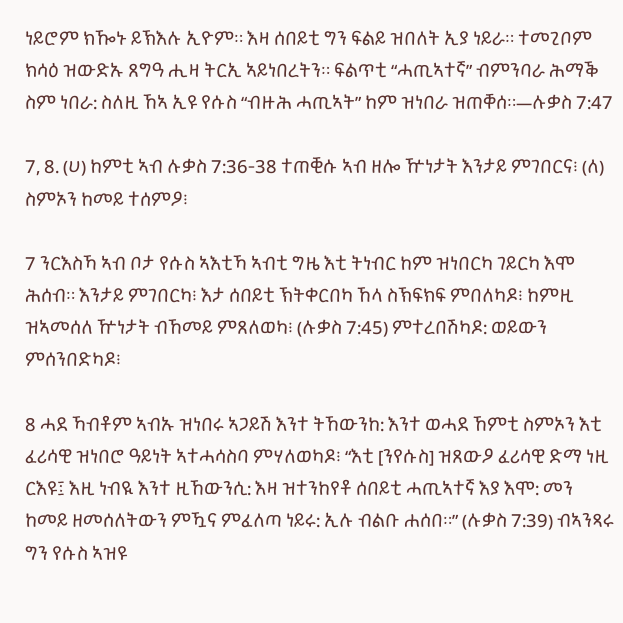ነይሮም ክዀኑ ይኽእሉ ኢዮም። እዛ ሰበይቲ ግን ፍልይ ዝበለት ኢያ ነይራ። ተመጊቦም ክሳዕ ዝውድኡ ጸግዓ ሒዛ ትርኢ ኣይነበረትን። ፍልጥቲ “ሓጢኣተኛ” ብምንባራ ሕማቕ ስም ነበራ: ስለዚ ኸኣ ኢዩ የሱስ “ብዙሕ ሓጢኣት” ከም ዝነበራ ዝጠቐሰ።—ሉቃስ 7:47

7, 8. (ሀ) ከምቲ ኣብ ሉቃስ 7:36-38 ተጠቒሱ ኣብ ዘሎ ዅነታት እንታይ ምገበርና፧ (ለ) ስምኦን ከመይ ተሰምዖ፧

7 ንርእስኻ ኣብ ቦታ የሱስ ኣእቲኻ ኣብቲ ግዜ እቲ ትነብር ከም ዝነበርካ ገይርካ እሞ ሕሰብ። እንታይ ምገበርካ፧ እታ ሰበይቲ ኽትቀርበካ ኸላ ስኽፍክፍ ምበለካዶ፧ ከምዚ ዝኣመሰለ ዅነታት ብኸመይ ምጸለወካ፧ (ሉቃስ 7:45) ምተረበሽካዶ: ወይውን ምሰንበድካዶ፧

8 ሓደ ኻብቶም ኣብኡ ዝነበሩ ኣጋይሽ እንተ ትኸውንከ: እንተ ወሓደ ኸምቲ ስምኦን እቲ ፈሪሳዊ ዝነበሮ ዓይነት ኣተሓሳስባ ምሃለወካዶ፧ “እቲ [ንየሱስ] ዝጸውዖ ፈሪሳዊ ድማ ነዚ ርእዩ፤ እዚ ነብዪ እንተ ዚኸውንሲ: እዛ ዝተንከየቶ ሰበይቲ ሓጢኣተኛ እያ እሞ: መን ከመይ ዘመሰለትውን ምዃና ምፈለጣ ነይሩ: ኢሉ ብልቡ ሐሰበ።” (ሉቃስ 7:39) ብኣንጻሩ ግን የሱስ ኣዝዩ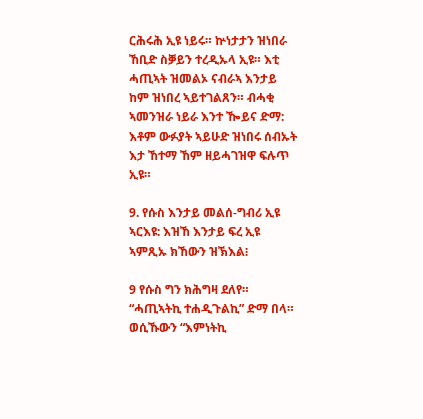ርሕሩሕ ኢዩ ነይሩ። ኵነታታን ዝነበራ ኸቢድ ስቓይን ተረዲኡላ ኢዩ። እቲ ሓጢኣት ዝመልኦ ናብራኣ እንታይ ከም ዝነበረ ኣይተገልጸን። ብሓቂ ኣመንዝራ ነይራ እንተ ዀይና ድማ: እቶም ውፉያት ኣይሁድ ዝነበሩ ሰብኡት እታ ኸተማ ኸም ዘይሓገዝዋ ፍሉጥ ኢዩ።

9. የሱስ እንታይ መልሰ-ግብሪ ኢዩ ኣርእዩ: እዝኸ እንታይ ፍረ ኢዩ ኣምጺኡ ክኸውን ዝኽእል፧

9 የሱስ ግን ክሕግዛ ደለየ። “ሓጢኣትኪ ተሐዲጉልኪ” ድማ በላ። ወሲኹውን “እምነትኪ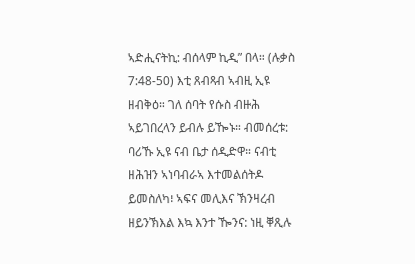ኣድሒናትኪ: ብሰላም ኪዲ” በላ። (ሉቃስ 7:48-50) እቲ ጸብጻብ ኣብዚ ኢዩ ዘብቅዕ። ገለ ሰባት የሱስ ብዙሕ ኣይገበረላን ይብሉ ይዀኑ። ብመሰረቱ: ባሪኹ ኢዩ ናብ ቤታ ሰዲድዋ። ናብቲ ዘሕዝን ኣነባብራኣ እተመልሰትዶ ይመስለካ፧ ኣፍና መሊእና ኽንዛረብ ዘይንኽእል እኳ እንተ ዀንና: ነዚ ቐጺሉ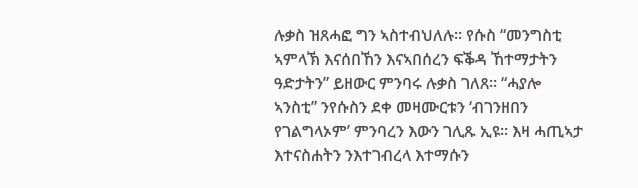ሉቃስ ዝጸሓፎ ግን ኣስተብህለሉ። የሱስ “መንግስቲ ኣምላኽ እናሰበኸን እናኣበሰረን ፍቕዳ ኸተማታትን ዓድታትን” ይዘውር ምንባሩ ሉቃስ ገለጸ። “ሓያሎ ኣንስቲ” ንየሱስን ደቀ መዛሙርቱን ‘ብገንዘበን የገልግላኦም’ ምንባረን እውን ገሊጹ ኢዩ። እዛ ሓጢኣታ እተናስሐትን ንእተገብረላ እተማሱን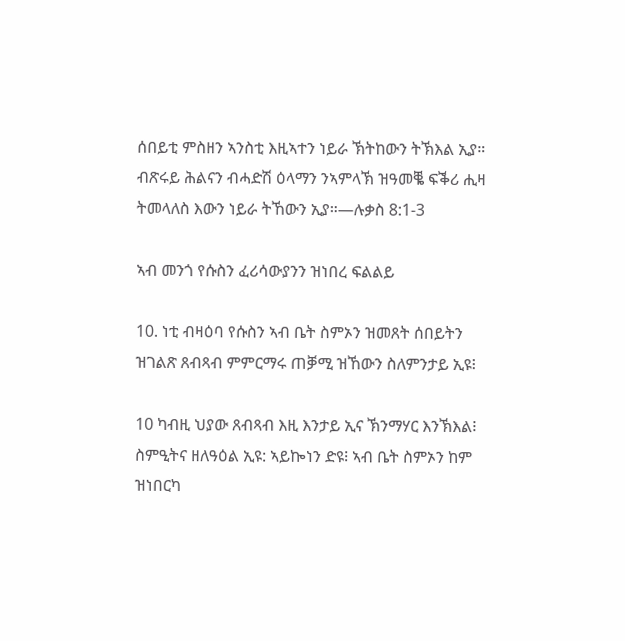ሰበይቲ ምስዘን ኣንስቲ እዚኣተን ነይራ ኽትከውን ትኽእል ኢያ። ብጽሩይ ሕልናን ብሓድሽ ዕላማን ንኣምላኽ ዝዓመቘ ፍቕሪ ሒዛ ትመላለስ እውን ነይራ ትኸውን ኢያ።—ሉቃስ 8:1-3

ኣብ መንጎ የሱስን ፈሪሳውያንን ዝነበረ ፍልልይ

10. ነቲ ብዛዕባ የሱስን ኣብ ቤት ስምኦን ዝመጸት ሰበይትን ዝገልጽ ጸብጻብ ምምርማሩ ጠቓሚ ዝኸውን ስለምንታይ ኢዩ፧

10 ካብዚ ህያው ጸብጻብ እዚ እንታይ ኢና ኽንማሃር እንኽእል፧ ስምዒትና ዘለዓዕል ኢዩ: ኣይኰነን ድዩ፧ ኣብ ቤት ስምኦን ከም ዝነበርካ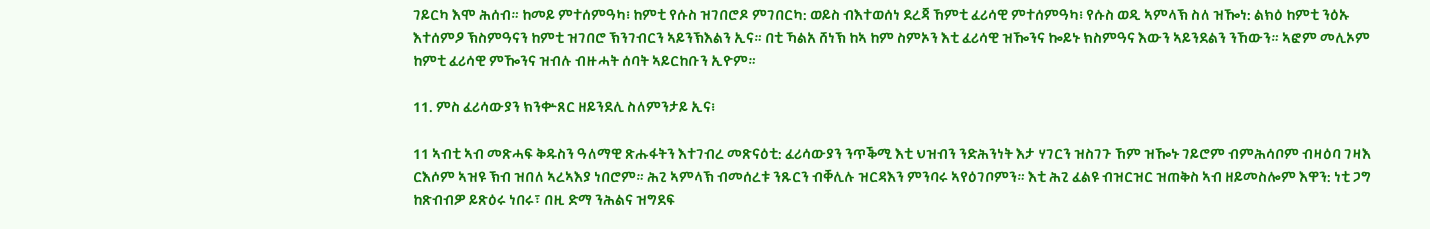ገይርካ እሞ ሕሰብ። ከመይ ምተሰምዓካ፧ ከምቲ የሱስ ዝገበሮዶ ምገበርካ: ወይስ ብእተወሰነ ደረጃ ኸምቲ ፈሪሳዊ ምተሰምዓካ፧ የሱስ ወዲ ኣምላኽ ስለ ዝዀነ: ልክዕ ከምቲ ንዕኡ እተሰምዖ ኽስምዓናን ከምቲ ዝገበሮ ኽንገብርን ኣይንኽእልን ኢና። በቲ ኻልአ ሸነኽ ከኣ ከም ስምኦን እቲ ፈሪሳዊ ዝዀንና ኰይኑ ክስምዓና እውን ኣይንደልን ንኸውን። ኣፎም መሊኦም ከምቲ ፈሪሳዊ ምዀንና ዝብሉ ብዙሓት ሰባት ኣይርከቡን ኢዮም።

11. ምስ ፈሪሳውያን ክንቍጸር ዘይንደሊ ስለምንታይ ኢና፧

11 ኣብቲ ኣብ መጽሓፍ ቅዱስን ዓለማዊ ጽሑፋትን እተገብረ መጽናዕቲ: ፈሪሳውያን ንጥቕሚ እቲ ህዝብን ንድሕንነት እታ ሃገርን ዝስገጉ ኸም ዝዀኑ ገይሮም ብምሕሳቦም ብዛዕባ ገዛእ ርእሶም ኣዝዩ ኽብ ዝበለ ኣረኣእያ ነበሮም። ሕጊ ኣምላኽ ብመሰረቱ ንጹርን ብቐሊሉ ዝርዳእን ምንባሩ ኣየዕገቦምን። እቲ ሕጊ ፈልዩ ብዝርዝር ዝጠቅስ ኣብ ዘይመስሎም እዋን: ነቲ ጋግ ከጽብብዎ ይጽዕሩ ነበሩ፣ በዚ ድማ ንሕልና ዝግደፍ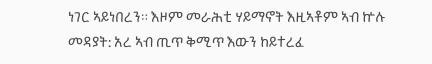ነገር ኣይነበረን። እዞም መራሕቲ ሃይማኖት እዚኣቶም ኣብ ኵሉ መዳያት: አረ ኣብ ጢጥ ቅሚጥ እውን ከይተረፈ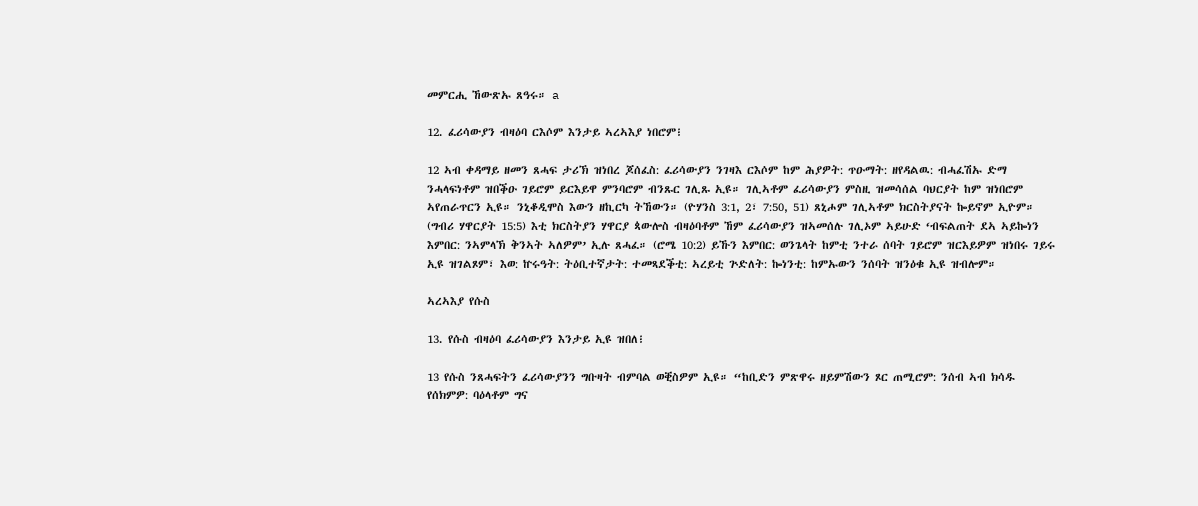መምርሒ ኸውጽኡ ጸዓሩ። a

12. ፈሪሳውያን ብዛዕባ ርእሶም እንታይ ኣረኣእያ ነበሮም፧

12 ኣብ ቀዳማይ ዘመን ጸሓፍ ታሪኽ ዝነበረ ጆሰፈስ: ፈሪሳውያን ንገዛእ ርእሶም ከም ሕያዎት: ጥዑማት: ዘየዳልዉ: ብሓፈሽኡ ድማ ንሓላፍነቶም ዝበቕዑ ገይሮም ይርእይዋ ምንባሮም ብንጹር ገሊጹ ኢዩ። ገሊኣቶም ፈሪሳውያን ምስዚ ዝመሳሰል ባህርያት ከም ዝነበሮም ኣየጠራጥርን ኢዩ። ንኒቆዲሞስ እውን ዘኪርካ ትኸውን። (ዮሃንስ 3:1, 2፣ 7:50, 51) ጸኒሖም ገሊኣቶም ክርስትያናት ኰይኖም ኢዮም። (ግብሪ ሃዋርያት 15:5) እቲ ክርስትያን ሃዋርያ ጳውሎስ ብዛዕባቶም ኸም ፈሪሳውያን ዝኣመሰሉ ገሊኦም ኣይሁድ ‘ብፍልጠት ደኣ ኣይኰነን እምበር: ንኣምላኽ ቅንኣት ኣለዎም’ ኢሉ ጸሓፈ። (ሮሜ 10:2) ይኹን እምበር: ወንጌላት ከምቲ ንተራ ሰባት ገይሮም ዝርእይዎም ዝነበሩ ገይሩ ኢዩ ዝገልጾም፣ እወ: ኵሩዓት: ትዕቢተኛታት: ተመጻደቕቲ: ኣረይቲ ጕድለት: ኰነንቲ: ከምኡውን ንሰባት ዝንዕቁ ኢዩ ዝብሎም።

ኣረኣእያ የሱስ

13. የሱስ ብዛዕባ ፈሪሳውያን እንታይ ኢዩ ዝበለ፧

13 የሱስ ንጸሓፍትን ፈሪሳውያንን ግቡዛት ብምባል ወቒስዎም ኢዩ። “ከቢድን ምጽዋሩ ዘይምሽውን ጾር ጠሚሮም: ንሰብ ኣብ ክሳዱ የሰክምዎ: ባዕላቶም ግና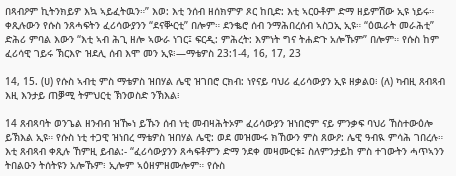በጻብዖም ኪትንክይዎ እኳ ኣይፈትዉን።” እወ: እቲ ንሰብ ዘሰክምዎ ጾር ከቢድ: እቲ ኣርዑቶም ድማ ዘይምሽው ኢዩ ነይሩ። ቀጺሉውን የሱስ ንጸሓፍትን ፈሪሳውያንን “ደናቝርቲ” በሎም። ደንቈሮ ሰብ ንማሕበረሰብ ኣስጋኢ ኢዩ። “ዕዉራት መራሕቲ” ድሕሪ ምባል እውን “እቲ ኣብ ሕጊ ዘሎ ኣውራ ነገር፤ ፍርዲ: ምሕረት: እምነት ግና ትሐድጉ አሎኹም” በሎም። የሱስ ከም ፈሪሳዊ ገይሩ ኽርእዮ ዝደሊ ሰብ እሞ መን ኢዩ፧—ማቴዎስ 23:1-4, 16, 17, 23

14, 15. (ሀ) የሱስ ኣብቲ ምስ ማቴዎስ ዝበሃል ሌዊ ዝገበሮ ርክብ: ነየናይ ባህሪ ፈሪሳውያን ኢዩ ዘቃልዐ፧ (ለ) ካብዚ ጸብጻብ እዚ እንታይ ጠቓሚ ትምህርቲ ኽንወስድ ንኽእል፧

14 ጸብጻባት ወንጌል ዘንብብ ዝዀነ ይኹን ሰብ ነቲ መብዛሕትኦም ፈሪሳውያን ዝነበሮም ናይ ምንቃፍ ባህሪ ኸስተውዕሎ ይኽእል ኢዩ። የሱስ ነቲ ተጋዊ ዝነበረ ማቴዎስ ዝበሃል ሌዊ: ወደ መዝሙሩ ክኸውን ምስ ጸውዖ: ሌዊ ዓብዪ ምሳሕ ገበረሉ። እቲ ጸብጻብ ቀጺሉ ኸምዚ ይብል:- “ፈሪሳውያንን ጸሓፍቶምን ድማ ንደቀ መዛሙርቱ፤ ስለምንታይከ ምስ ተገውትን ሓጥኣንን ትበልዑን ትሰትዩን አሎኹም፧ ኢሎም ኣዕዘምዘሙሎም። የሱስ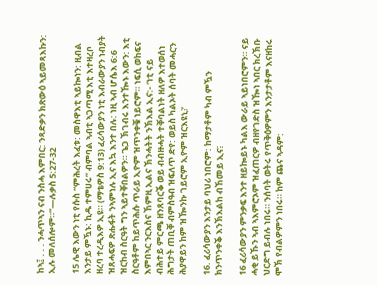ከኣ፤ . . . ንሓጥኣን ናብ ንስሓ እምበር: ንጻድቃን ክጽውዕ ኣይመጻእኩን: ኢሉ መለሰሎም።”—ሉቃስ 5:27-32

15 ሌዊ እውን ነቲ የሱስ “ምሕረት እፈቱ: መስዋእቲ ኣይኰነን: ዚብል እንታይ ምዃኑ: ኪዱ ተምሀሩ” ብምባል ኣብቲ ኣጋጣሚ እቲ እተዛረቦ ዘረባ ተረዲእዎ ኢዩ። (ማቴዎስ 9:13) ፈሪሳውያን ነቲ እብራውያን ነብያት ዝጸሓፍዎ ጽሑፋት ንኣምነሉ ኢና እኳ እንተ በሉ: ነዚ ኣብ ሆሴእ 6:6 ዝርከብ ስርዓት ግን ኣይተቐበልዎን። ጌጋ ኽገብሩ እንተዀኑ እውን: እቲ ስርዓቶም ከይጥሕሱ ጥራይ ኢዮም ዝጥንቀቑ ነይሮም። ነፍሲ ወከፍና እምበኣር ንርእስና ኸምዚ ኢልና ኽንሓትት ንኽእል ኢና:- ‘ነቲ ናይ ብሕተይ ምርጫ ዘንጸባርቕ ወይ ብብዙሓት ተቐባልነት ዘለዎ እተወሰነ ሕግታት ጠቢቐ ብምስዓብ ዝፍለጥ ድየ: ወይስ ካልኦት ሰባት መሓርን ሕያዋይን ከም ዝዀንኩ ገይሮም ኢዮም ዝርእዩኒ፧’

16. ፈሪሳውያን እንታይ ባህሪ ነበሮም: ከማታቶም ካብ ምዃን ክንጥንቀቕ እንኽእልከ ብኸመይ ኢና፧

16 ፈሪሳውያን ምንቃፍ እንተ ዘይኰይኑ ካልእ ውራይ ኣይነበሮምን። ናይ ሓቂ ይኹን ኣብ ኣእምሮኦም ዝፈጠርዎ ብዘየገድስ ዝዀነ ኣበር ክረኽቡ ህርድግ ይብሉ ነበሩ። ንሰባት ወትሩ የጥቅዕዎምን እንታታቶም እናዘከሩ ሞኽ የብልዎምን ነበሩ። ከም ጨና ኣዳም: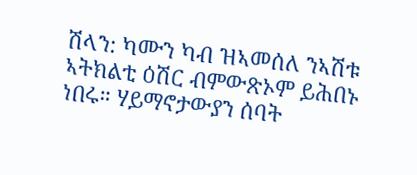ሽላን: ካሙን ካብ ዝኣመሰለ ንኣሽቱ ኣትክልቲ ዕሽር ብምውጽኦም ይሕበኑ ነበሩ። ሃይማኖታውያን ሰባት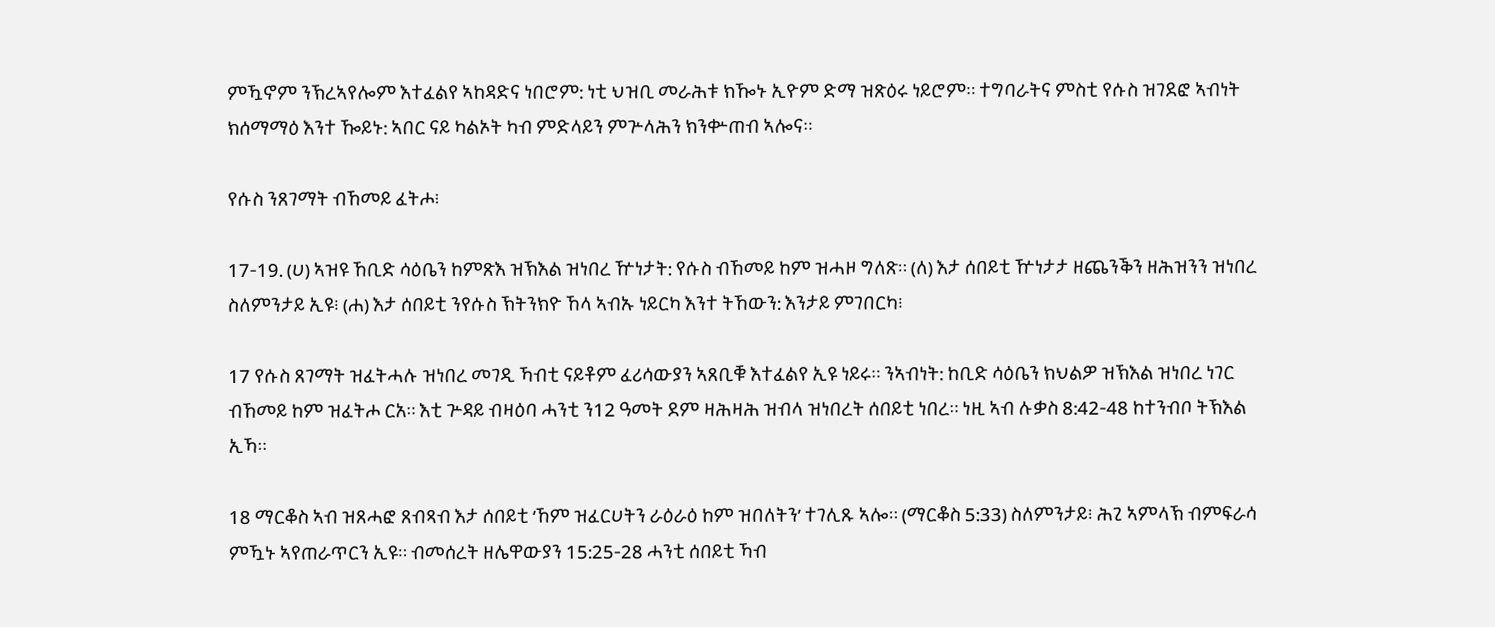ምዃኖም ንኽረኣየሎም እተፈልየ ኣከዳድና ነበሮም: ነቲ ህዝቢ መራሕቱ ክዀኑ ኢዮም ድማ ዝጽዕሩ ነይሮም። ተግባራትና ምስቲ የሱስ ዝገደፎ ኣብነት ክሰማማዕ እንተ ዀይኑ: ኣበር ናይ ካልኦት ካብ ምድላይን ምጕላሕን ክንቍጠብ ኣሎና።

የሱስ ንጸገማት ብኸመይ ፈትሖ፧

17-19. (ሀ) ኣዝዩ ኸቢድ ሳዕቤን ከምጽእ ዝኽእል ዝነበረ ዅነታት: የሱስ ብኸመይ ከም ዝሓዞ ግለጽ። (ለ) እታ ሰበይቲ ዅነታታ ዘጨንቕን ዘሕዝንን ዝነበረ ስለምንታይ ኢዩ፧ (ሐ) እታ ሰበይቲ ንየሱስ ኽትንክዮ ኸላ ኣብኡ ነይርካ እንተ ትኸውን: እንታይ ምገበርካ፧

17 የሱስ ጸገማት ዝፈትሓሉ ዝነበረ መገዲ ኻብቲ ናይቶም ፈሪሳውያን ኣጸቢቑ እተፈልየ ኢዩ ነይሩ። ንኣብነት: ከቢድ ሳዕቤን ክህልዎ ዝኽእል ዝነበረ ነገር ብኸመይ ከም ዝፈትሖ ርአ። እቲ ጕዳይ ብዛዕባ ሓንቲ ን12 ዓመት ደም ዛሕዛሕ ዝብላ ዝነበረት ሰበይቲ ነበረ። ነዚ ኣብ ሉቃስ 8:42-48 ከተንብቦ ትኽእል ኢኻ።

18 ማርቆስ ኣብ ዝጸሓፎ ጸብጻብ እታ ሰበይቲ ‘ኸም ዝፈርሀትን ራዕራዕ ከም ዝበለትን’ ተገሊጹ ኣሎ። (ማርቆስ 5:33) ስለምንታይ፧ ሕጊ ኣምላኽ ብምፍራሳ ምዃኑ ኣየጠራጥርን ኢዩ። ብመሰረት ዘሌዋውያን 15:25-28 ሓንቲ ሰበይቲ ኻብ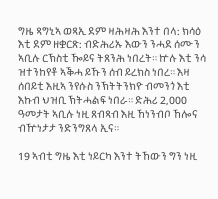ግዜ ጻግኒኣ ወጻኢ ደም ዛሕዛሕ እንተ በላ: ክሳዕ እቲ ደም ዘቋርጽ: ብድሕሪኡ እውን ንሓደ ሰሙን ኣቢሉ ርኽስቲ ዀይና ትጸንሕ ነበረት። ኵሉ እቲ ንሳ ዝተንከየቶ ኣቕሓ ይኹን ሰብ ይረክስ ነበረ። እዛ ሰበይቲ እዚኣ ንየሱስ ንኽትትንክዮ ብመንጎ እቲ እኩብ ህዝቢ ኽትሓልፍ ነበራ። ድሕሪ 2,000 ዓመታት ኣቢሉ ነዚ ጸብጻብ እዚ ኸነንብቦ ኸሎና ብዅነታታ ንድንግጸላ ኢና።

19 ኣብቲ ግዜ እቲ ነይርካ እንተ ትኸውን ግን ነዚ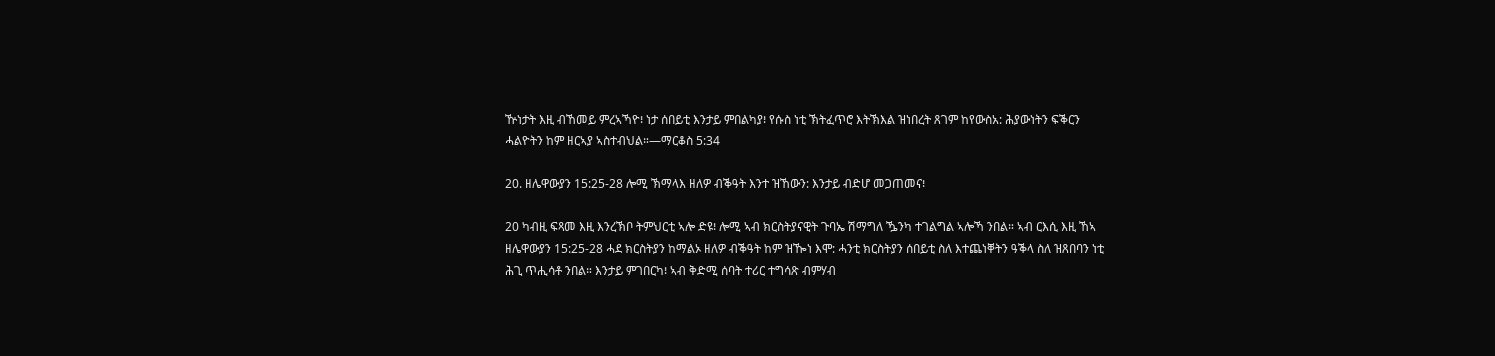ዅነታት እዚ ብኸመይ ምረኣኻዮ፧ ነታ ሰበይቲ እንታይ ምበልካያ፧ የሱስ ነቲ ኽትፈጥሮ እትኽእል ዝነበረት ጸገም ከየውስአ: ሕያውነትን ፍቕርን ሓልዮትን ከም ዘርኣያ ኣስተብህል።—ማርቆስ 5:34

20. ዘሌዋውያን 15:25-28 ሎሚ ኽማላእ ዘለዎ ብቕዓት እንተ ዝኸውን: እንታይ ብድሆ መጋጠመና፧

20 ካብዚ ፍጻመ እዚ እንረኽቦ ትምህርቲ ኣሎ ድዩ፧ ሎሚ ኣብ ክርስትያናዊት ጉባኤ ሽማግለ ዄንካ ተገልግል ኣሎኻ ንበል። ኣብ ርእሲ እዚ ኸኣ ዘሌዋውያን 15:25-28 ሓደ ክርስትያን ከማልኦ ዘለዎ ብቕዓት ከም ዝዀነ እሞ: ሓንቲ ክርስትያን ሰበይቲ ስለ እተጨነቐትን ዓቕላ ስለ ዝጸበባን ነቲ ሕጊ ጥሒሳቶ ንበል። እንታይ ምገበርካ፧ ኣብ ቅድሚ ሰባት ተሪር ተግሳጽ ብምሃብ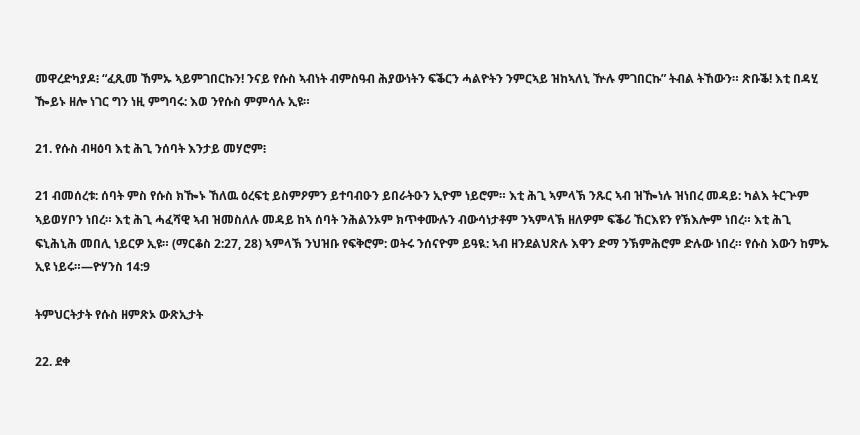መዋረድካያዶ፧ “ፈጺመ ኸምኡ ኣይምገበርኩን! ንናይ የሱስ ኣብነት ብምስዓብ ሕያውነትን ፍቕርን ሓልዮትን ንምርኣይ ዝከኣለኒ ዅሉ ምገበርኩ” ትብል ትኸውን። ጽቡቕ! እቲ በዳሂ ዀይኑ ዘሎ ነገር ግን ነዚ ምግባሩ: እወ ንየሱስ ምምሳሉ ኢዩ።

21. የሱስ ብዛዕባ እቲ ሕጊ ንሰባት እንታይ መሃሮም፧

21 ብመሰረቱ: ሰባት ምስ የሱስ ክዀኑ ኸለዉ ዕረፍቲ ይስምዖምን ይተባብዑን ይበራትዑን ኢዮም ነይሮም። እቲ ሕጊ ኣምላኽ ንጹር ኣብ ዝዀነሉ ዝነበረ መዳይ: ካልእ ትርጕም ኣይወሃቦን ነበረ። እቲ ሕጊ ሓፈሻዊ ኣብ ዝመስለሉ መዳይ ከኣ ሰባት ንሕልንኦም ክጥቀሙሉን ብውሳነታቶም ንኣምላኽ ዘለዎም ፍቕሪ ኸርእዩን የኽእሎም ነበረ። እቲ ሕጊ ፍኒሕኒሕ መበሊ ነይርዎ ኢዩ። (ማርቆስ 2:27, 28) ኣምላኽ ንህዝቡ የፍቅሮም: ወትሩ ንሰናዮም ይዓዪ: ኣብ ዘንደልህጽሉ እዋን ድማ ንኽምሕሮም ድሉው ነበረ። የሱስ እውን ከምኡ ኢዩ ነይሩ።—ዮሃንስ 14:9

ትምህርትታት የሱስ ዘምጽኦ ውጽኢታት

22. ደቀ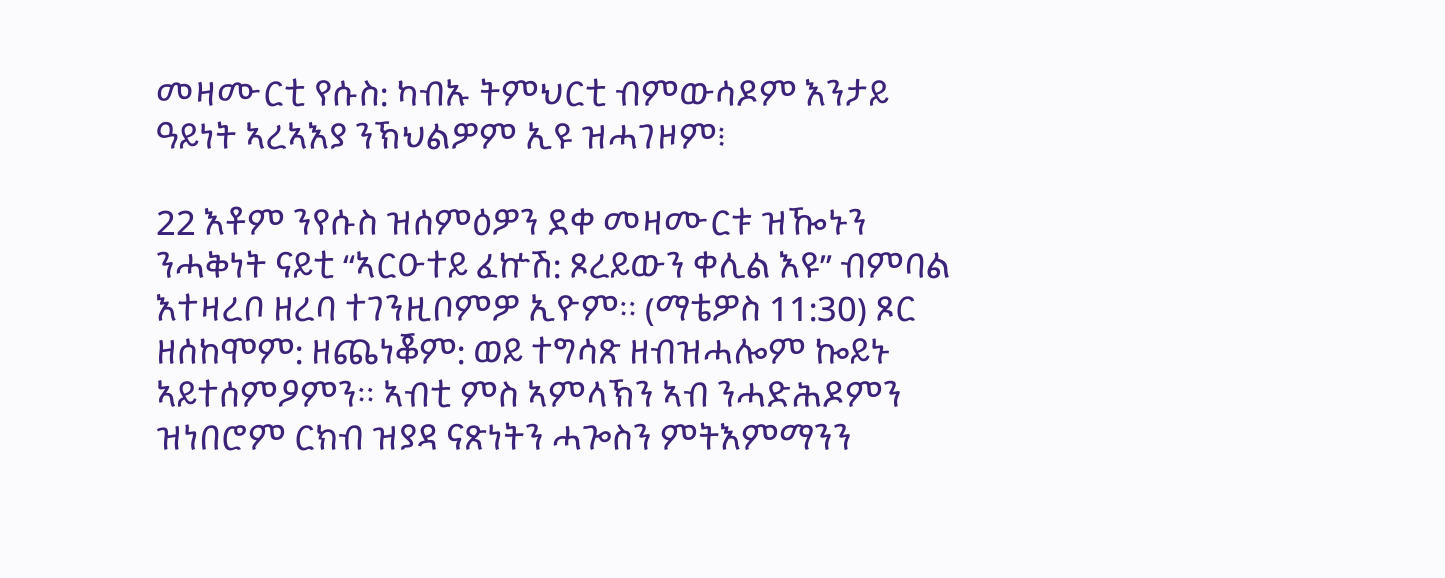መዛሙርቲ የሱስ: ካብኡ ትምህርቲ ብምውሳዶም እንታይ ዓይነት ኣረኣእያ ንኽህልዎም ኢዩ ዝሓገዞም፧

22 እቶም ንየሱስ ዝሰምዕዎን ደቀ መዛሙርቱ ዝዀኑን ንሓቅነት ናይቲ “ኣርዑተይ ፈኵሽ: ጾረይውን ቀሊል እዩ” ብምባል እተዛረቦ ዘረባ ተገንዚቦምዎ ኢዮም። (ማቴዎስ 11:30) ጾር ዘሰከሞም: ዘጨነቖም: ወይ ተግሳጽ ዘብዝሓሎም ኰይኑ ኣይተሰምዖምን። ኣብቲ ምስ ኣምላኽን ኣብ ንሓድሕዶምን ዝነበሮም ርክብ ዝያዳ ናጽነትን ሓጐስን ምትእምማንን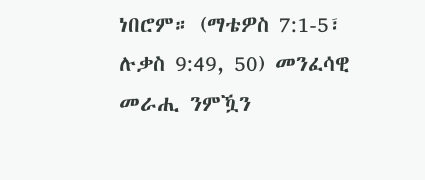ነበሮም። (ማቴዎስ 7:1-5፣ ሉቃስ 9:49, 50) መንፈሳዊ መራሒ ንምዃን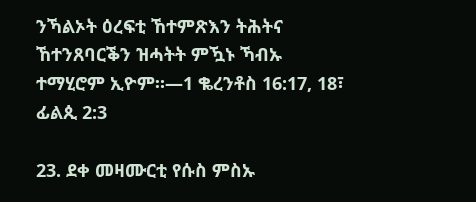ንኻልኦት ዕረፍቲ ኸተምጽእን ትሕትና ኸተንጸባርቕን ዝሓትት ምዃኑ ኻብኡ ተማሂሮም ኢዮም።—1 ቈረንቶስ 16:17, 18፣ ፊልጲ 2:3

23. ደቀ መዛሙርቲ የሱስ ምስኡ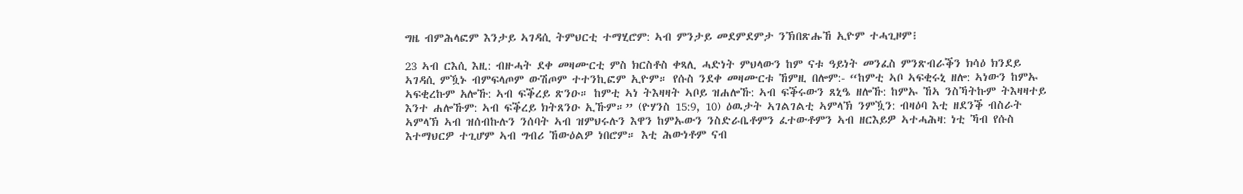ግዜ ብምሕላፎም እንታይ ኣገዳሲ ትምህርቲ ተማሂሮም: ኣብ ምንታይ መደምደምታ ንኽበጽሑኸ ኢዮም ተሓጊዞም፧

23 ኣብ ርእሲ እዚ: ብዙሓት ደቀ መዛሙርቲ ምስ ክርስቶስ ቀጻሊ ሓድነት ምህላውን ከም ናቱ ዓይነት መንፈስ ምንጽብራቕን ክሳዕ ክንደይ ኣገዳሲ ምዃኑ ብምፍላጦም ውሽጦም ተተንኪፎም ኢዮም። የሱስ ንደቀ መዛሙርቱ ኸምዚ በሎም:- “ከምቲ ኣቦ ኣፍቂሩኒ ዘሎ: ኣነውን ከምኡ ኣፍቂረኩም አሎኹ: ኣብ ፍቕረይ ጽንዑ። ከምቲ ኣነ ትእዛዛት ኣቦይ ዝሐሎኹ: ኣብ ፍቕሩውን ጸኒዔ ዘሎኹ: ከምኡ ኸኣ ንስኻትኩም ትእዛዛተይ እንተ ሐሎኹም: ኣብ ፍቕረይ ክትጸንዑ ኢኹም።” (ዮሃንስ 15:9, 10) ዕዉታት ኣገልገልቲ ኣምላኽ ንምዃን: ብዛዕባ እቲ ዘደንቕ ብስራት ኣምላኽ ኣብ ዝሰብኩሉን ንሰባት ኣብ ዝምህሩሉን እዋን ከምኡውን ንስድራቤቶምን ፈተውቶምን ኣብ ዘርእይዎ ኣተሓሕዛ: ነቲ ኻብ የሱስ እተማህርዎ ተጊሆም ኣብ ግብሪ ኸውዕልዎ ነበሮም። እቲ ሕውነቶም ናብ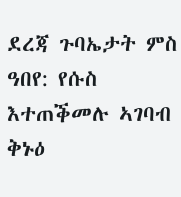ደረጃ ጉባኤታት ምስ ዓበየ: የሱስ እተጠቕመሉ ኣገባብ ቅኑዕ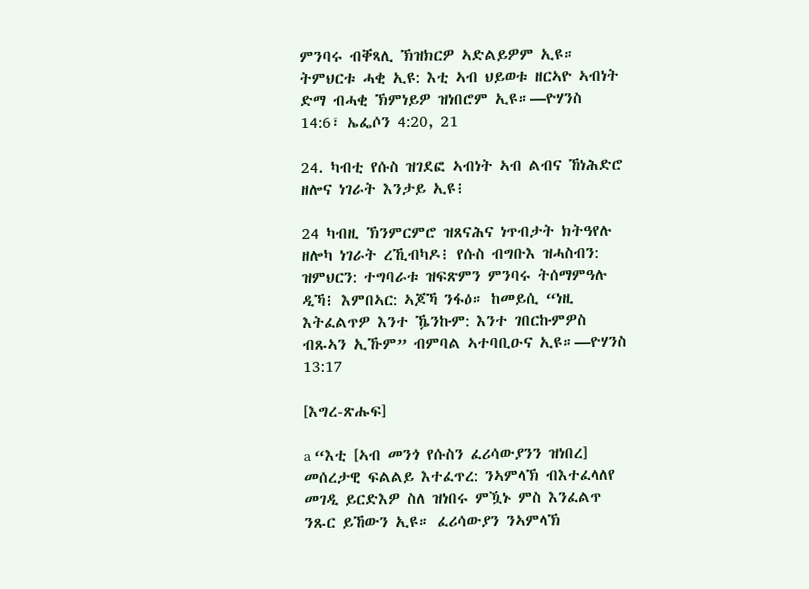ምንባሩ ብቐጻሊ ኽዝክርዎ ኣድልይዎም ኢዩ። ትምህርቱ ሓቂ ኢዩ: እቲ ኣብ ህይወቱ ዘርኣዮ ኣብነት ድማ ብሓቂ ኽምነይዎ ዝነበሮም ኢዩ።—ዮሃንስ 14:6፣ ኤፌሶን 4:20, 21

24. ካብቲ የሱስ ዝገደፎ ኣብነት ኣብ ልብና ኸነሕድሮ ዘሎና ነገራት እንታይ ኢዩ፧

24 ካብዚ ኽንምርምሮ ዝጸናሕና ነጥብታት ክትዓየሉ ዘሎካ ነገራት ረኺብካዶ፧ የሱስ ብግቡእ ዝሓስብን: ዝምህርን: ተግባራቱ ዝፍጽምን ምንባሩ ትሰማምዓሉ ዲኻ፧ እምበኣር: ኣጆኻ ንፋዕ። ከመይሲ “ነዚ እትፈልጥዎ እንተ ዄንኩም: እንተ ገበርኩምዎስ ብጹኣን ኢኹም” ብምባል ኣተባቢዑና ኢዩ።—ዮሃንስ 13:17

[እግረ-ጽሑፍ]

a “እቲ [ኣብ መንጎ የሱስን ፈሪሳውያንን ዝነበረ] መሰረታዊ ፍልልይ እተፈጥረ: ንኣምላኽ ብእተፈላለየ መገዲ ይርድእዎ ስለ ዝነበሩ ምዃኑ ምስ እንፈልጥ ንጹር ይኸውን ኢዩ። ፈሪሳውያን ንኣምላኽ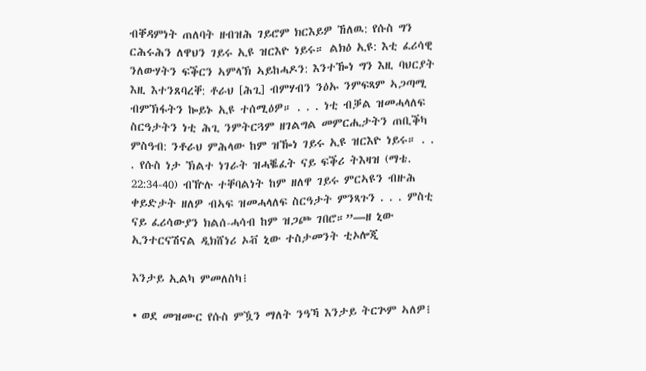ብቐዳምነት ጠለባት ዘብዝሕ ገይሮም ክርእይዎ ኸለዉ: የሱስ ግን ርሕሩሕን ለዋህን ገይሩ ኢዩ ዝርእዮ ነይሩ። ልክዕ ኢዩ: እቲ ፈሪሳዊ ንለውሃትን ፍቕርን ኣምላኽ ኣይከሓዶን: እንተዀነ ግን እዚ ባህርያት እዚ እተንጸባረቐ: ቶራህ [ሕጊ] ብምሃብን ንዕኡ ንምፍጻም ኣጋጣሚ ብምኽፋትን ኰይኑ ኢዩ ተሰሚዕዎ። . . . ነቲ ብቓል ዝመሓላለፍ ስርዓታትን ነቲ ሕጊ ንምትርጓም ዘገልግል መምርሒታትን ጠቢቕካ ምስዓብ: ንቶራህ ምሕላው ከም ዝዀነ ገይሩ ኢዩ ዝርእዮ ነይሩ። . . . የሱስ ነታ ኽልተ ነገራት ዝሓቘፈት ናይ ፍቕሪ ትእዛዝ (ማቴ. 22:34-40) ብዅሉ ተቐባልነት ከም ዘለዋ ገይሩ ምርኣዩን ብዙሕ ቀይድታት ዘለዎ ብኣፍ ዝመሓላለፍ ስርዓታት ምንጻጉን . . . ምስቲ ናይ ፈሪሳውያን ክልሰ-ሓሳብ ከም ዝጋጮ ገበሮ።”—ዘ ኒው ኢንተርናሽናል ዲክሸነሪ ኦቭ ኒው ተስታመንት ቲኦሎጂ

እንታይ ኢልካ ምመለስካ፧

• ወደ መዝሙር የሱስ ምዃን ማለት ንዓኻ እንታይ ትርጕም ኣለዎ፧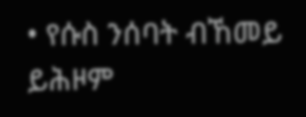• የሱስ ንሰባት ብኸመይ ይሕዞም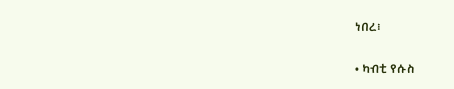ነበረ፧

• ካብቲ የሱስ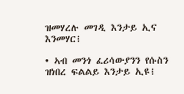ዝመሃረሉ መገዲ እንታይ ኢና እንመሃር፧

• ኣብ መንጎ ፈሪሳውያንን የሱስን ዝነበረ ፍልልይ እንታይ ኢዩ፧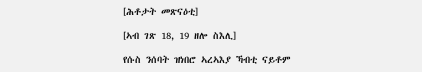[ሕቶታት መጽናዕቲ]

[ኣብ ገጽ 18, 19 ዘሎ ስእሊ]

የሱስ ንሰባት ዝነበሮ ኣረኣእያ ኻብቲ ናይቶም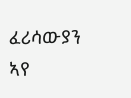ፈሪሳውያን ኣየ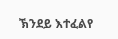ኽንደይ እተፈልየ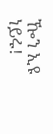ዀን ኢዩ ነይሩ!